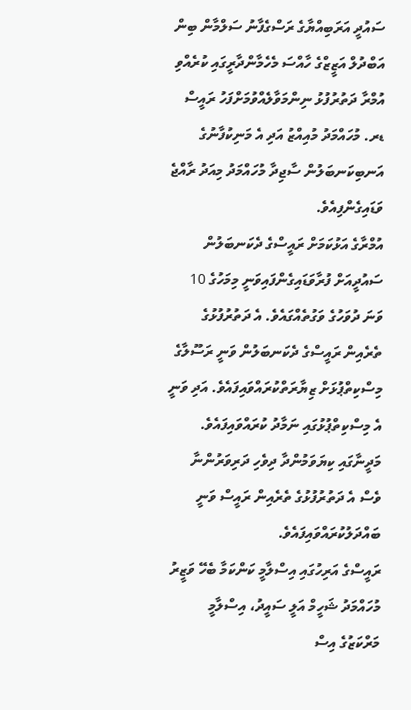ސައުދީ އަރަބިއްޔާގެ ރަސްގެފާނު ސަލްމާން ބިން އަބްދުލް އަޒީޒްގެ ހާއްސަ މެހެމާންދާރީގައި ކުރެއްވި އުމްރާ ދަތުރުފުޅު ނިންމަވާލެއްވުމަށްފަހު ރައީސް ޑރ. މުހައްމަދު މުއިއްޒު އަދި އެ މަނިކުފާނުގެ އަނބިކަނބަލުން ސާޖިދާ މުހައްމަދު މިއަދު ރާއްޖެ ވަޑައިގެންފިއެވެ.
އުމްރާގެ އަޅުކަމަށް ރައީސްގެ ދެކަނބަލުން ސައުދީއަށް ފުރާވަޑައިގެންފައިވަނީ މިމަހުގެ 10 ވަނަ ދުވަހުގެ ވަގުތެއްގައެވެ. އެ ދަތުރުފުޅުގެ ތެރެއިން ރައީސްގެ ދެކަނބަލުން ވަނީ ރަސޫލާގެ މިސްކިތްޕުޅަށް ޒިޔާރަތްކުރައްވައިފައެވެ. އަދި ވަނީ އެ މިސްކިތްޕުޅުގައި ނަމާދު ކުރައްވައިފައެވެ.
މަދީނާގައި ކިޔަވަމުންދާ ދިވެހި ދަރިވަރުންނާ ވެސް އެ ދަތުރުފުޅުގެ ތެރެއިން ރައީސް ވަނީ ބައްދަލުކުރައްވައިފައެވެ.
ރައީސްގެ އަރިހުގައި އިސްލާމީ ކަންކަމާ ބެހޭ ވަޒީރު މުހައްމަދު ޝަހީމް އަލީ ސައީދު، އިސްލާމީ މަރްކަޒުގެ އިސް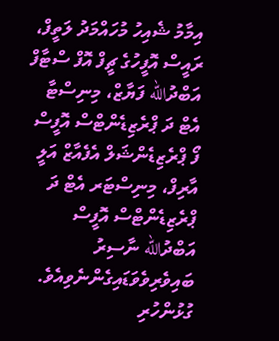އިމާމު ޝެއިހު މުހައްމަދު ލަތީފް، ރައީސް އޮފީހުގެ ޗީފް އޮފް ސްޓާފް އަބްދުالله ފަޔާޒް، މިނިސްޓާ އެޓް ދަ ޕްރެޒިޑެންޓްސް އޮފީސް ފޯ ޕްރެޒިޑެންޝަލް އެފެއާޒް އަލީ އާރިފް، މިނިސްޓަރ އެޓް ދަ ޕްރެޒިޑެންޓްސް އޮފީސް އަބްދުالله ނާސިރު ބައިވެރިވެވަޑައިގެންނެވިއެވެ.
ގުޅުންހުރި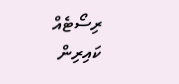ރިސޯޓެއް ކައިރިން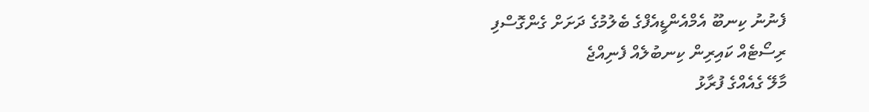ފެނުނު ކިނބޫ އެމްއެންޑީއެފްގެ ބެލުމުގެ ދަށަށް ގެންގޮސްފި
ރިސޯޓެއް ކައިރިން ކިނބުލެއް ފެނިއްޖެ
މާލޭ ގެއެއްގެ ފުރާޅު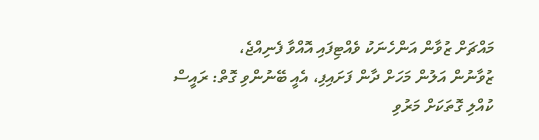މައްޗަށް ޒުވާން އަންހެނަކު ވެއްޓިފައި އޮއްވާ ފެނިއްޖެ،
ޒުވާނުން އަލުން މަހަށް ދާން ފަށައިފި، އެއީ ބޭނުންވި ގޮތް: ރައީސް
ކުއްލި ގޮތަކަށް މަރުވި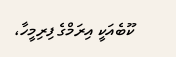ކޫބެއަކީ އިރަމްގެ ފިރިމީހާ،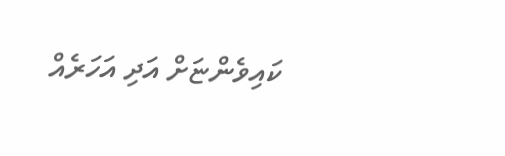ކައިވެންޏަށް އަދި އަހަރެއް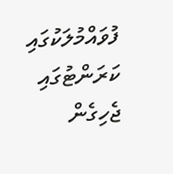ފުވައްމުލަކުގައި ކަރަންޓުގައި ޖެހިގެން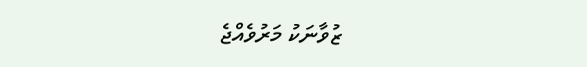ޒުވާނަކު މަރުވެއްޖެ